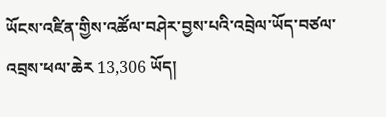ཡོངས་འཛིན་གྱིས་འཚོལ་བཤེར་བྱས་པའི་འབྲེལ་ཡོད་བཙལ་འབྲས་ཕལ་ཆེར 13,306 ཡོད།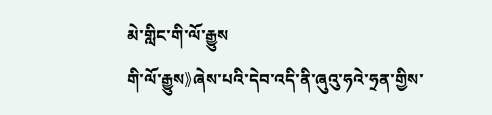མེ་གླིང་གི་ལོ་རྒྱུས
གི་ལོ་རྒྱུས》ཞེས་པའི་དེབ་འདི་ནི་ཞུའུ་ཧའེ་ཧྲན་གྱིས་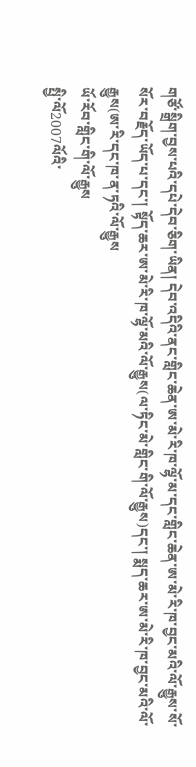གཙོ་སྒྲིག་བྱས་པའི་དཔེ་དེབ་ཅིག་ཡིན། དེབ་འདིའི་ནང་གླིང་ཆེན་ཨ་མེ་རི་ཁ་ལྷོ་མ་དང་གླིང་ཆེན་ཨ་མེ་རི་ཁ་བྱང་མའི་ལོ་རྒྱུས་སོ་སོར་བརྗོད་ཡོད་པ་དང་། སྟོད་ཆར་ཨ་མེ་རི་ཁ་ལྷོ་མའི་ལོ་རྒྱུས(ལ་ཏིང་མེ་གླིང་གི་ལོ་རྒྱུས)དང་། སྨད་ཆར་ཨ་མེ་རི་ཁ་བྱང་མའི་ལོ་རྒྱུས(ཨ་རི་དང་ཁ་ན་ཏའི་ལོ་རྒྱུས
ཡོ་རོབ་གླིང་གི་ལོ་རྒྱུས
སྤྱི་ལོ2007ལོའི་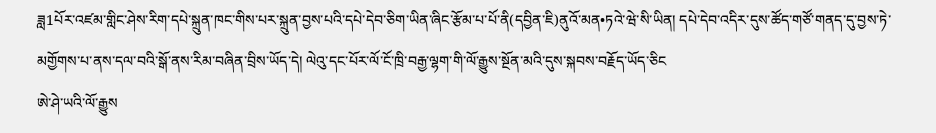ཟླ1པོར་འཛམ་གླིང་ཤེས་རིག་དཔེ་སྐྲུན་ཁང་གིས་པར་སྐྲུན་བྱས་པའི་དཔེ་དེབ་ཅིག་ཡིན་ཞིང་རྩོམ་པ་པོ་ནི(དབྱིན་ཇི)ནུའོ་མན•ཏའེ་ཝེ་སི་ཡིན། དཔེ་དེབ་འདིར་དུས་ཚོད་གཙོ་གནད་དུ་བྱས་ཏེ་མགྱོགས་པ་ནས་དལ་བའི་སྒོ་ནས་རིམ་བཞིན་བྲིས་ཡོད་དེ། ལེའུ་དང་པོར་ལོ་ངོ་ཁྲི་བརྒྱ་ལྷག་གི་ལོ་རྒྱུས་སྔོན་མའི་དུས་སྐབས་བརྗོད་ཡོད་ཅིང
ཨེ་ཤེ་ཡའི་ལོ་རྒྱུས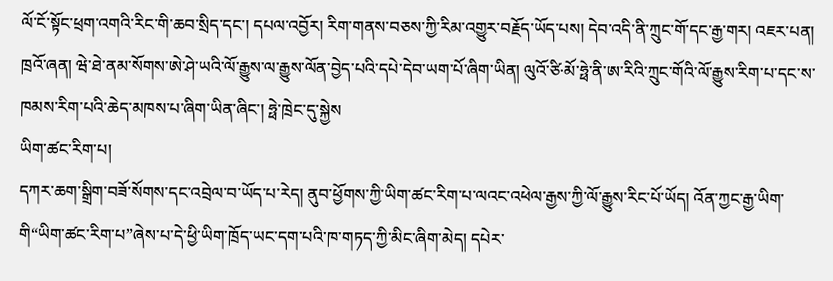ལོ་ངོ་སྟོང་ཕྲག་འགའི་རིང་གི་ཆབ་སྲིད་དང་། དཔལ་འབྱོར། རིག་གནས་བཅས་ཀྱི་རིམ་འགྱུར་བརྗོད་ཡོད་པས། དེབ་འདི་ནི་ཀྲུང་གོ་དང་རྒྱ་གར། འཇར་པན། ཁྲའོ་ཞན། ཝེ་ཐེ་ནམ་སོགས་ཨེ་ཤེ་ཡའི་ལོ་རྒྱུས་ལ་རྒྱུས་ལོན་བྱེད་པའི་དཔེ་དེབ་ཡག་པོ་ཞིག་ཡིན། ལུའོ་ཙི·མོ་ཧྥེ་ནི་ཨ་རིའི་ཀྲུང་གོའི་ལོ་རྒྱུས་རིག་པ་དང་ས་ཁམས་རིག་པའི་ཆེད་མཁས་པ་ཞིག་ཡིན་ཞིང་། ཧྥེ་ཁྲེང་དུ་སྐྱེས
ཡིག་ཚང་རིག་པ།
དཀར་ཆག་སྒྲིག་བཟོ་སོགས་དང་འབྲེལ་བ་ཡོད་པ་རེད། ནུབ་ཕྱོགས་ཀྱི་ཡིག་ཚང་རིག་པ་ལའང་འཕེལ་རྒྱས་ཀྱི་ལོ་རྒྱུས་རིང་པོ་ཡོད། འོན་ཀྱང་རྒྱ་ཡིག་གི“ཡིག་ཚང་རིག་པ”ཞེས་པ་དེ་ཕྱི་ཡིག་ཁྲོད་ཡང་དག་པའི་ཁ་གཏད་ཀྱི་མིང་ཞིག་མེད། དཔེར་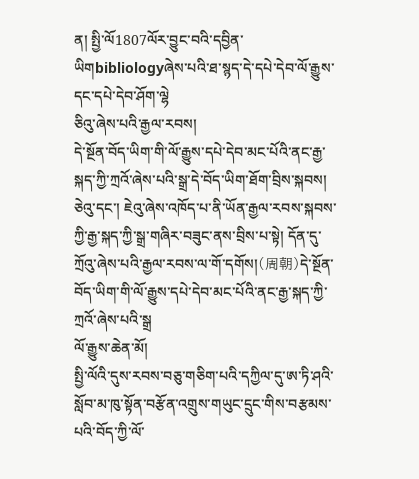ན། སྤྱི་ལོ1807ལོར་བྱུང་བའི་དབྱིན་ཡིགbibliologyཞེས་པའི་ཐ་སྙད་དེ་དཔེ་དེབ་ལོ་རྒྱུས་དང་དཔེ་དེབ་ཤོག་ལྷེ
ཅིའུ་ཞེས་པའི་རྒྱལ་རབས།
དེ་སྔོན་བོད་ཡིག་གི་ལོ་རྒྱུས་དཔེ་དེབ་མང་པོའི་ནང་རྒྱ་སྐད་ཀྱི་ཀྲའོ་ཞེས་པའི་སྒྲ་དེ་བོད་ཡིག་ཐོག་བྲིས་སྐབས། ཅེའུ་དང་། ཇེའུ་ཞེས་འཁོད་པ་ནི་ཡོན་རྒྱལ་རབས་སྐབས་ཀྱི་རྒྱ་སྐད་ཀྱི་སྒྲ་གཞིར་བཟུང་ནས་བྲིས་པ་སྟེ། དོན་དུ་ཀྲོའུ་ཞེས་པའི་རྒྱལ་རབས་ལ་གོ་དགོས།(周朝)དེ་སྔོན་བོད་ཡིག་གི་ལོ་རྒྱུས་དཔེ་དེབ་མང་པོའི་ནང་རྒྱ་སྐད་ཀྱི་ཀྲའོ་ཞེས་པའི་སྒྲ
ལོ་རྒྱུས་ཆེན་མོ།
སྤྱི་ལོའི་དུས་རབས་བཅུ་གཅིག་པའི་དཀྱིལ་དུ་ཨ་ཏི་ཤའི་སློབ་མ་ཁུ་སྟོན་བརྩོན་འགྲུས་གཡུང་དྲུང་གིས་བརྩམས་པའི་བོད་ཀྱི་ལོ་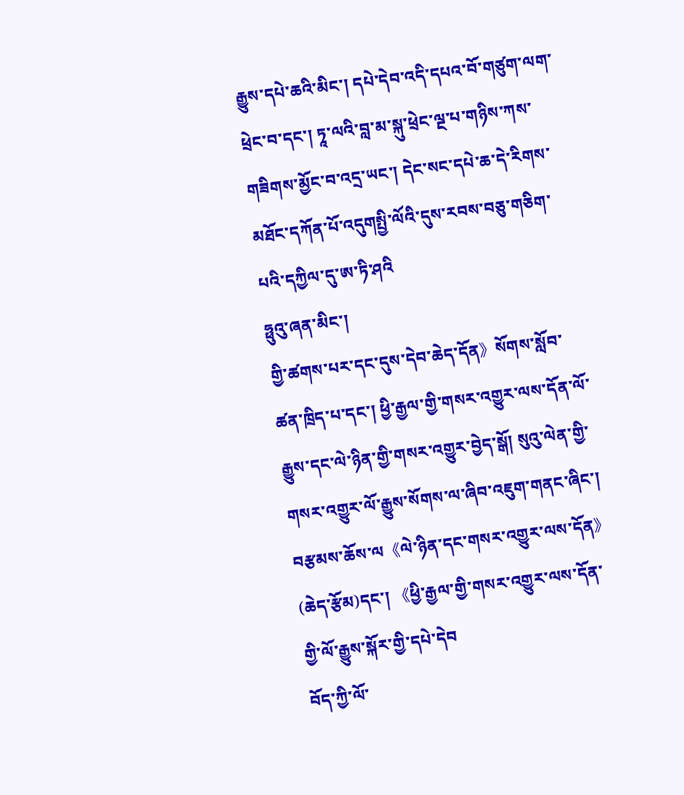རྒྱུས་དཔེ་ཆའི་མིང་། དཔེ་དེབ་འདི་དཔའ་བོ་གཙུག་ལག་ཕྲེང་བ་དང་། ཏཱ་ལའི་བླ་མ་སྐུ་ཕྲེང་ལྔ་པ་གཉིས་ཀས་གཟིགས་མྱོང་བ་འདྲ་ཡང་། དེང་སང་དཔེ་ཆ་དེ་རིགས་མཐོང་དཀོན་པོ་འདུགསྤྱི་ལོའི་དུས་རབས་བཅུ་གཅིག་པའི་དཀྱིལ་དུ་ཨ་ཏི་ཤའི
ཧྥུའུ་ཞན་མིང་།
གྱི་ཚགས་པར་དང་དུས་དེབ་ཆེད་དོན》སོགས་སློབ་ཚན་ཁྲིད་པ་དང་། ཕྱི་རྒྱལ་གྱི་གསར་འགྱུར་ལས་དོན་ལོ་རྒྱུས་དང་ལེ་ཉིན་གྱི་གསར་འགྱུར་བྱེད་སྒོ། སུའུ་ལེན་གྱི་གསར་འགྱུར་ལོ་རྒྱུས་སོགས་ལ་ཞིབ་འཇུག་གནང་ཞིང་། བརྩམས་ཆོས་ལ《ལེ་ཉིན་དང་གསར་འགྱུར་ལས་དོན》(ཆེད་རྩོམ)དང་། 《ཕྱི་རྒྱལ་གྱི་གསར་འགྱུར་ལས་དོན་གྱི་ལོ་རྒྱུས་སྐོར་གྱི་དཔེ་དེབ
བོད་ཀྱི་ལོ་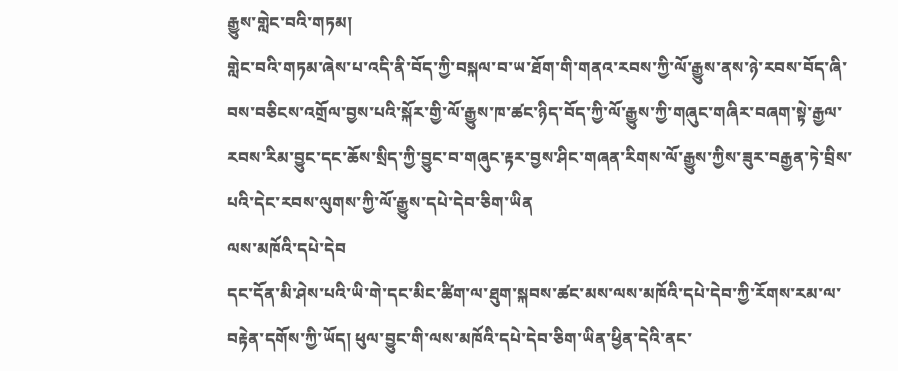རྒྱུས་གླེང་བའི་གཏམ།
གླེང་བའི་གཏམ་ཞེས་པ་འདི་ནི་བོད་ཀྱི་བསྐལ་བ་ཡ་ཐོག་གི་གནའ་རབས་ཀྱི་ལོ་རྒྱུས་ནས་ཉེ་རབས་བོད་ཞི་བས་བཅིངས་འགྲོལ་བྱས་པའི་སྐོར་གྱི་ལོ་རྒྱུས་ཁ་ཚང་ཉིད་བོད་ཀྱི་ལོ་རྒྱུས་ཀྱི་གཞུང་གཞིར་བཞག་སྟེ་རྒྱལ་རབས་རིམ་བྱུང་དང་ཆོས་སྲིད་ཀྱི་བྱུང་བ་གཞུང་རྟར་བྱས་ཤིང་གཞན་རིགས་ལོ་རྒྱུས་ཀྱིས་ཟུར་བརྒྱན་ཏེ་བྲིས་པའི་དེང་རབས་ལུགས་ཀྱི་ལོ་རྒྱུས་དཔེ་དེབ་ཅིག་ཡིན
ལས་མཁོའི་དཔེ་དེབ
དང་དོན་མི་ཤེས་པའི་ཡི་གེ་དང་མིང་ཚིག་ལ་ཐུག་སྐབས་ཚང་མས་ལས་མཁོའི་དཔེ་དེབ་ཀྱི་རོགས་རམ་ལ་བརྟེན་དགོས་ཀྱི་ཡོད། ཕུལ་བྱུང་གི་ལས་མཁོའི་དཔེ་དེབ་ཅིག་ཡིན་ཕྱིན་དེའི་ནང་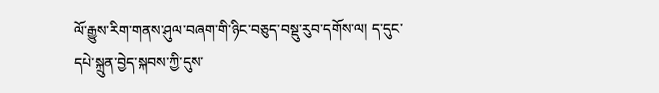ལོ་རྒྱུས་རིག་གནས་ཤུལ་བཞག་གི་ཉིང་བཅུད་བསྡུ་རུབ་དགོས་ལ། ད་དུང་དཔེ་སྐྲུན་བྱེད་སྐབས་ཀྱི་དུས་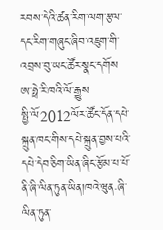རབས་དེའི་ཚན་རིག་ལག་རྩལ་དང་རིག་གཞུང་ཞིབ་འཇུག་གི་འབྲས་བུ་ཡང་ཚོར་སྣང་དགོས
ཨ་ཧྥེ་རི་ཁའི་ལོ་རྒྱུས
སྤྱི་ལོ2012ལོར་ཚོང་དོན་དཔེ་སྐྲུན་ཁང་གིས་དཔེ་སྐྲུན་བྱས་པའི་དཔེ་དེབ་ཅིག་ཡིན་ཞིང་རྩོམ་པ་པོ་ནི་ཞི་ལིན་ཏུན་ཡིན།ཁའེ་ཝུན·ཞི་ལིན་ཏུན་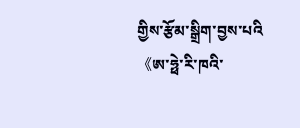གྱིས་རྩོམ་སྒྲིག་བྱས་པའི《ཨ་ཧྥེ་རི་ཁའི་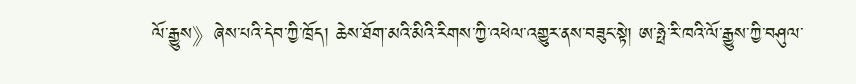ལོ་རྒྱུས》ཞེས་པའི་དེབ་ཀྱི་ཁྲོད། ཆེས་ཐོག་མའི་མིའི་རིགས་ཀྱི་འཕེལ་འགྱུར་ནས་བཟུང་སྟེ། ཨ་ཧྥེ་རི་ཁའི་ལོ་རྒྱུས་ཀྱི་བཤུལ་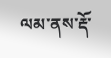ལམ་ནས་རྡོ་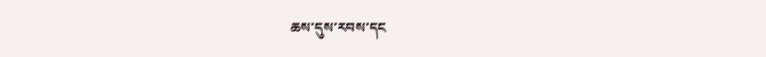ཆས་དུས་རབས་དང